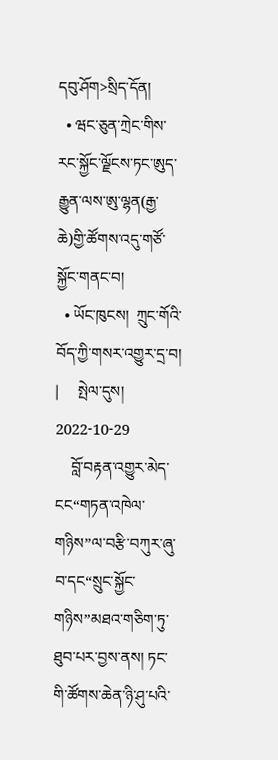དབུ་ཤོག>སྲིད་དོན།
  • ཝང་ཅུན་ཀྲེང་གིས་རང་སྐྱོང་ལྗོངས་ཏང་ཨུད་རྒྱུན་ལས་ཨུ་ལྷན(རྒྱ་ཆེ)གྱི་ཚོགས་འདུ་གཙོ་སྐྱོང་གནང་བ།
  • ཡོང་ཁུངས།  ཀྲུང་གོའི་བོད་ཀྱི་གསར་འགྱུར་དྲ་བ།   |     སྤེལ་དུས།  2022-10-29
    བློ་བརྟན་འགྱུར་མེད་ངང“གཏན་འཁེལ་གཉིས”ལ་བརྩི་བཀུར་ཞུ་བ་དང“སྲུང་སྐྱོང་གཉིས”མཐའ་གཅིག་ཏུ་ཐུབ་པར་བྱས་ནས། ཏང་གི་ཚོགས་ཆེན་ཉི་ཤུ་པའི་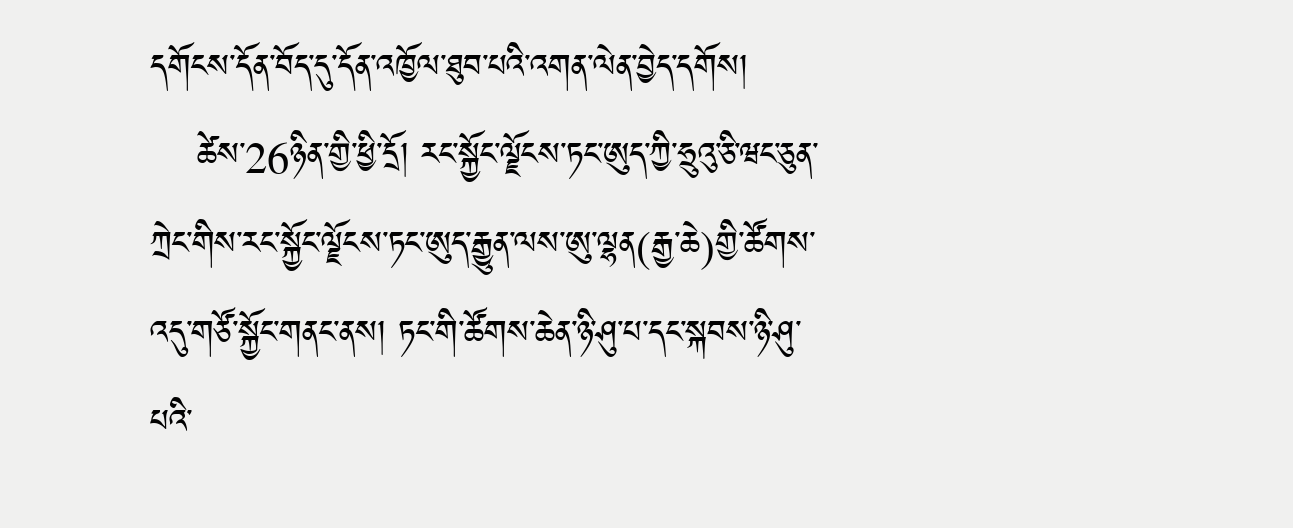དགོངས་དོན་བོད་དུ་དོན་འཁྱོལ་ཐུབ་པའི་འགན་ལེན་བྱེད་དགོས།
    ཚེས་26ཉིན་གྱི་ཕྱི་དྲོ། རང་སྐྱོང་ལྗོངས་ཏང་ཨུད་ཀྱི་ཧྲུའུ་ཅི་ཝང་ཅུན་ཀྲེང་གིས་རང་སྐྱོང་ལྗོངས་ཏང་ཨུད་རྒྱུན་ལས་ཨུ་ལྷན(རྒྱ་ཆེ)གྱི་ཚོགས་འདུ་གཙོ་སྐྱོང་གནང་ནས། ཏང་གི་ཚོགས་ཆེན་ཉི་ཤུ་པ་དང་སྐབས་ཉི་ཤུ་པའི་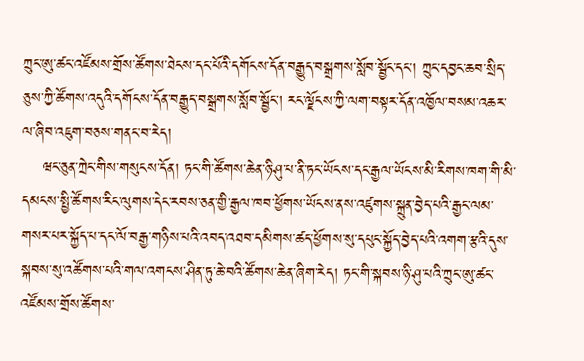ཀྲུང་ཨུ་ཚང་འཛོམས་གྲོས་ཚོགས་ཐེངས་དང་པོའི་དགོངས་དོན་བརྒྱུད་བསྒྲགས་སློབ་སྦྱོང་དང་། ཀྲུང་དབྱང་ཆབ་སྲིད་ཅུས་ཀྱི་ཚོགས་འདུའི་དགོངས་དོན་བརྒྱུད་བསྒྲགས་སློབ་སྦྱོང་། རང་ལྗོངས་ཀྱི་ལག་བསྟར་དོན་འཁྱོལ་བསམ་འཆར་ལ་ཞིབ་འཇུག་བཅས་གནང་བ་རེད།
    ཝང་ཅུན་ཀྲེང་གིས་གསུངས་དོན། ཏང་གི་ཚོགས་ཆེན་ཉི་ཤུ་པ་ནི་ཏང་ཡོངས་དང་རྒྱལ་ཡོངས་མི་རིགས་ཁག་གི་མི་དམངས་སྤྱི་ཚོགས་རིང་ལུགས་དེང་རབས་ཅན་གྱི་རྒྱལ་ཁབ་ཕྱོགས་ཡོངས་ནས་འཛུགས་སྐྲུན་བྱེད་པའི་རྒྱང་ལམ་གསར་པར་སྐྱོད་པ་དང་ལོ་བརྒྱ་གཉིས་པའི་འབད་འཐབ་དམིགས་ཚད་ཕྱོགས་སུ་དཔུང་སྐྱོད་བྱེད་པའི་འགག་རྩའི་དུས་སྐབས་སུ་འཚོགས་པའི་གལ་འགངས་ཤིན་ཏུ་ཆེ་བའི་ཚོགས་ཆེན་ཞིག་རེད། ཏང་གི་སྐབས་ཉི་ཤུ་པའི་ཀྲུང་ཨུ་ཚང་འཛོམས་གྲོས་ཚོགས་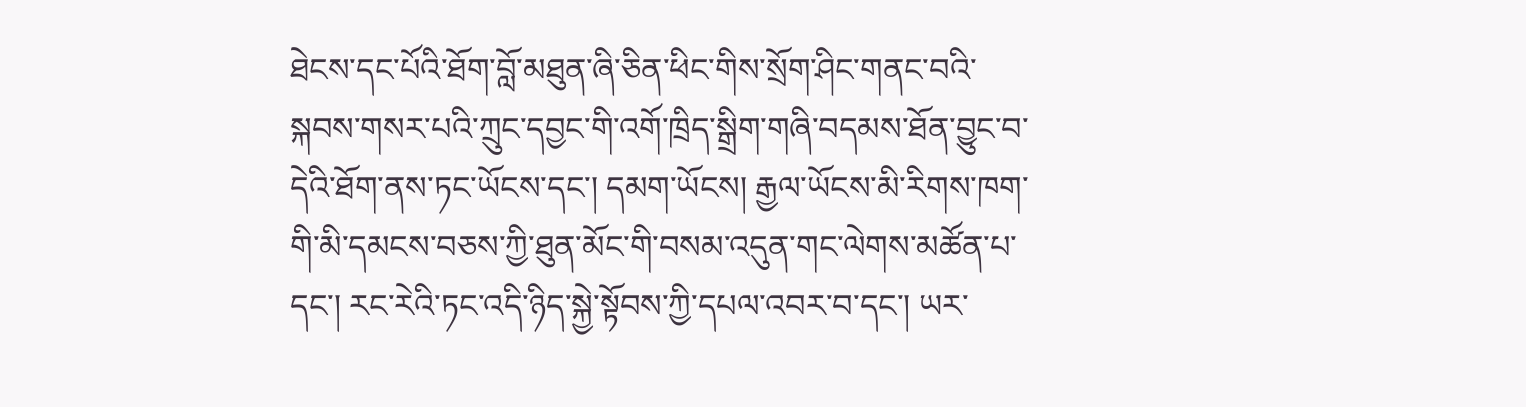ཐེངས་དང་པོའི་ཐོག་བློ་མཐུན་ཞི་ཅིན་ཕིང་གིས་སྲོག་ཤིང་གནང་བའི་སྐབས་གསར་པའི་ཀྲུང་དབྱང་གི་འགོ་ཁྲིད་སྒྲིག་གཞི་བདམས་ཐོན་བྱུང་བ་དེའི་ཐོག་ནས་ཏང་ཡོངས་དང་། དམག་ཡོངས། རྒྱལ་ཡོངས་མི་རིགས་ཁག་གི་མི་དམངས་བཅས་ཀྱི་ཐུན་མོང་གི་བསམ་འདུན་གང་ལེགས་མཚོན་པ་དང་། རང་རེའི་ཏང་འདི་ཉིད་སྐྱེ་སྟོབས་ཀྱི་དཔལ་འབར་བ་དང་། ཡར་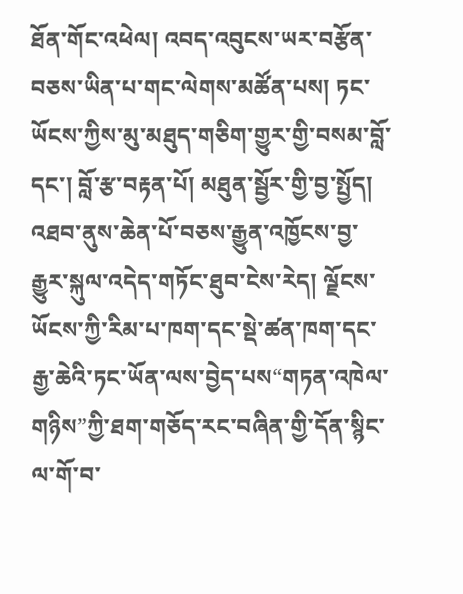ཐོན་གོང་འཕེལ། འབད་འབུངས་ཡར་བརྩོན་བཅས་ཡིན་པ་གང་ལེགས་མཚོན་པས། ཏང་ཡོངས་ཀྱིས་མུ་མཐུད་གཅིག་གྱུར་གྱི་བསམ་བློ་དང་། བློ་རྩ་བརྟན་པོ། མཐུན་སྦྱོར་གྱི་བྱ་སྤྱོད། འཐབ་ནུས་ཆེན་པོ་བཅས་རྒྱུན་འཁྱོངས་བྱ་རྒྱུར་སྐུལ་འདེད་གཏོང་ཐུབ་ངེས་རེད། ལྗོངས་ཡོངས་ཀྱི་རིམ་པ་ཁག་དང་སྡེ་ཚན་ཁག་དང་རྒྱ་ཆེའི་ཏང་ཡོན་ལས་བྱེད་པས“གཏན་འཁེལ་གཉིས”ཀྱི་ཐག་གཅོད་རང་བཞིན་གྱི་དོན་སྙིང་ལ་གོ་བ་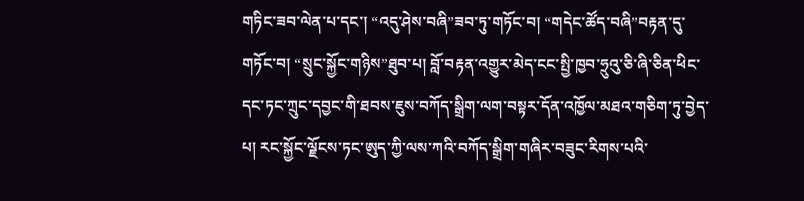གཏིང་ཟབ་ལེན་པ་དང་། “འདུ་ཤེས་བཞི”ཟབ་ཏུ་གཏོང་བ། “གདེང་ཚོད་བཞི”བརྟན་དུ་གཏོང་བ། “སྲུང་སྐྱོང་གཉིས”ཐུབ་པ། བློ་བརྟན་འགྱུར་མེད་ངང་སྤྱི་ཁྱབ་ཧྲུའུ་ཅི་ཞི་ཅིན་ཕིང་དང་ཏང་ཀྲུང་དབྱང་གི་ཐབས་ཇུས་བཀོད་སྒྲིག་ལག་བསྟར་དོན་འཁྱོལ་མཐའ་གཅིག་ཏུ་བྱེད་པ། རང་སྐྱོང་ལྗོངས་ཏང་ཨུད་ཀྱི་ལས་ཀའི་བཀོད་སྒྲིག་གཞིར་བཟུང་རིགས་པའི་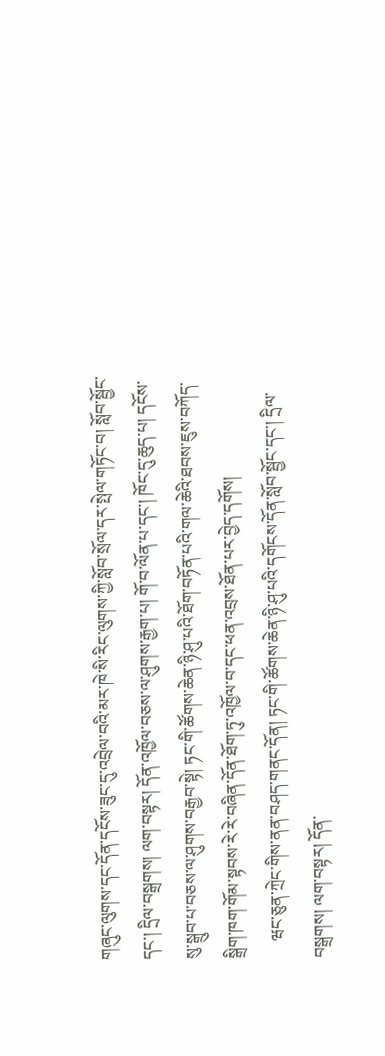གཞུང་ལུགས་དང་དོན་དངོས་ཟུང་དུ་འབྲེལ་བའི་མར་ཁེ་སི་རིང་ལུགས་ཀྱི་སློབ་སྲོལ་དར་སྤེལ་གཏོང་བ། སློབ་སྦྱོང་དང་། དྲིལ་བསྒྲགས། ལག་བསྟར། དོན་འཁྱོལ་བཅས་ལ་ཤུགས་རྒྱག་པ། གོ་བ་ལོན་པ་དང་། ཁོང་དུ་ཆུད་པ། དངོས་སུ་སྒྲུབ་པ་བཅས་ལ་ཤུགས་བརྒྱབ་སྟེ། ཏང་གི་ཚོགས་ཆེན་ཉི་ཤུ་པའི་ཐོག་བཏོན་པའི་གལ་ཆེའི་ཐབས་ཇུས་བཀོད་སྒྲིག་ཁག་གོམ་སྟབས་རེ་རེ་བཞིན་དོན་ཐོག་ཏུ་འཁྱོལ་བ་དང་ཕན་འབྲས་ཐོན་པར་བྱེད་དགོས།
    ཝང་ཅུན་ཀྲེང་གིས་ནན་བཤད་གནང་དོན། ཏང་གི་ཚོགས་ཆེན་ཉི་ཤུ་པའི་དགོངས་དོན་སློབ་སྦྱོང་དང་། དྲིལ་བསྒྲགས། ལག་བསྟར། དོན་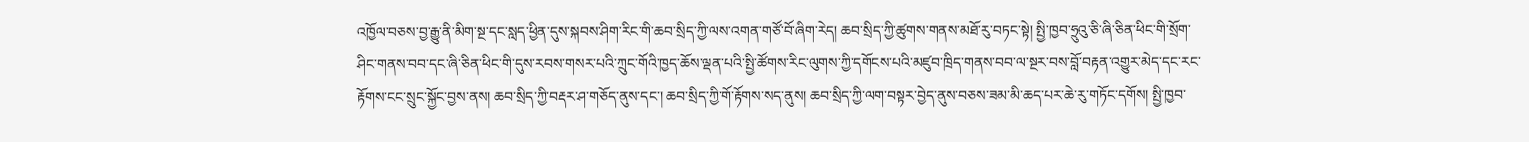འཁྱོལ་བཅས་བྱ་རྒྱུ་ནི་མིག་སྔ་དང་སླད་ཕྱིན་དུས་སྐབས་ཤིག་རིང་གི་ཆབ་སྲིད་ཀྱི་ལས་འགན་གཙོ་བོ་ཞིག་རེད། ཆབ་སྲིད་ཀྱི་ཚུགས་གནས་མཐོ་རུ་བཏང་སྟེ། སྤྱི་ཁྱབ་ཧྲུའུ་ཅི་ཞི་ཅིན་ཕིང་གི་སྲོག་ཤིང་གནས་བབ་དང་ཞི་ཅིན་ཕིང་གི་དུས་རབས་གསར་པའི་ཀྲུང་གོའི་ཁྱད་ཆོས་ལྡན་པའི་སྤྱི་ཚོགས་རིང་ལུགས་ཀྱི་དགོངས་པའི་མཛུབ་ཁྲིད་གནས་བབ་ལ་སྔར་བས་བློ་བརྟན་འགྱུར་མེད་དང་རང་རྟོགས་ངང་སྲུང་སྐྱོང་བྱས་ནས། ཆབ་སྲིད་ཀྱི་བརྡར་ཤ་གཅོད་ནུས་དང་། ཆབ་སྲིད་ཀྱི་གོ་རྟོགས་སད་ནུས། ཆབ་སྲིད་ཀྱི་ལག་བསྟར་བྱེད་ནུས་བཅས་ཟམ་མི་ཆད་པར་ཆེ་རུ་གཏོང་དགོས། སྤྱི་ཁྱབ་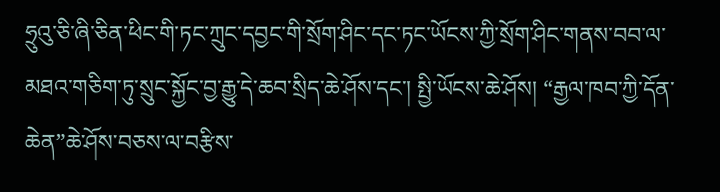ཧྲུའུ་ཅི་ཞི་ཅིན་ཕིང་གི་ཏང་ཀྲུང་དབྱང་གི་སྲོག་ཤིང་དང་ཏང་ཡོངས་ཀྱི་སྲོག་ཤིང་གནས་བབ་ལ་མཐའ་གཅིག་ཏུ་སྲུང་སྐྱོང་བྱ་རྒྱུ་དེ་ཆབ་སྲིད་ཆེ་ཤོས་དང་། སྤྱི་ཡོངས་ཆེ་ཤོས། “རྒྱལ་ཁབ་ཀྱི་དོན་ཆེན”ཆེ་ཤོས་བཅས་ལ་བརྩིས་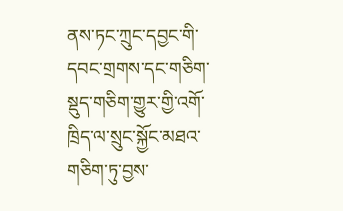ནས་ཏང་ཀྲུང་དབྱང་གི་དབང་གྲགས་དང་གཅིག་སྡུད་གཅིག་གྱུར་གྱི་འགོ་ཁྲིད་ལ་སྲུང་སྐྱོང་མཐའ་གཅིག་ཏུ་བྱས་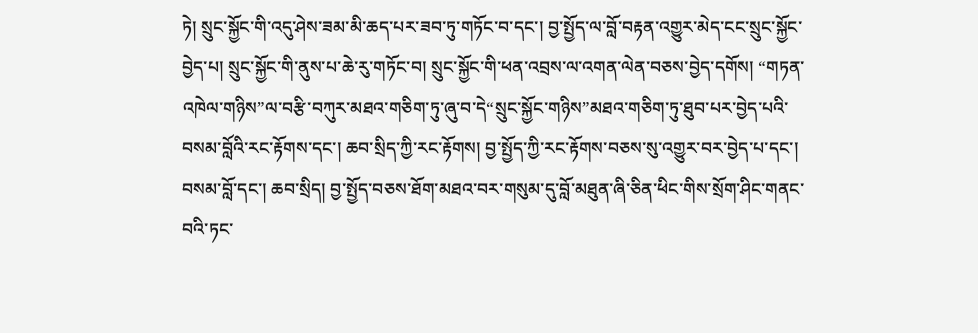ཏེ། སྲུང་སྐྱོང་གི་འདུ་ཤེས་ཟམ་མི་ཆད་པར་ཟབ་ཏུ་གཏོང་བ་དང་། བྱ་སྤྱོད་ལ་བློ་བརྟན་འགྱུར་མེད་ངང་སྲུང་སྐྱོང་བྱེད་པ། སྲུང་སྐྱོང་གི་ནུས་པ་ཆེ་རུ་གཏོང་བ། སྲུང་སྐྱོང་གི་ཕན་འབྲས་ལ་འགན་ལེན་བཅས་བྱེད་དགོས། “གཏན་འཁེལ་གཉིས”ལ་བརྩི་བཀུར་མཐའ་གཅིག་ཏུ་ཞུ་བ་དེ“སྲུང་སྐྱོང་གཉིས”མཐའ་གཅིག་ཏུ་ཐུབ་པར་བྱེད་པའི་བསམ་བློའི་རང་རྟོགས་དང་། ཆབ་སྲིད་ཀྱི་རང་རྟོགས། བྱ་སྤྱོད་ཀྱི་རང་རྟོགས་བཅས་སུ་འགྱུར་བར་བྱེད་པ་དང་། བསམ་བློ་དང་། ཆབ་སྲིད། བྱ་སྤྱོད་བཅས་ཐོག་མཐའ་བར་གསུམ་དུ་བློ་མཐུན་ཞི་ཅིན་ཕིང་གིས་སྲོག་ཤིང་གནང་བའི་ཏང་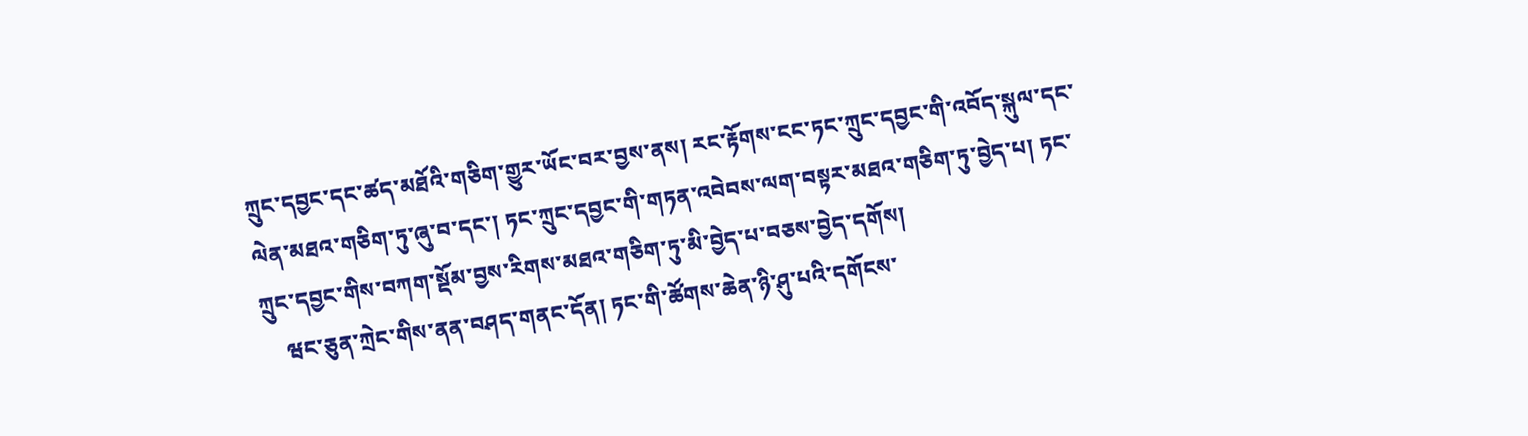ཀྲུང་དབྱང་དང་ཚད་མཐོའི་གཅིག་གྱུར་ཡོང་བར་བྱས་ནས། རང་རྟོགས་ངང་ཏང་ཀྲུང་དབྱང་གི་འབོད་སྐུལ་དང་ལེན་མཐའ་གཅིག་ཏུ་ཞུ་བ་དང་། ཏང་ཀྲུང་དབྱང་གི་གཏན་འབེབས་ལག་བསྟར་མཐའ་གཅིག་ཏུ་བྱེད་པ། ཏང་ཀྲུང་དབྱང་གིས་བཀག་སྡོམ་བྱས་རིགས་མཐའ་གཅིག་ཏུ་མི་བྱེད་པ་བཅས་བྱེད་དགོས།
    ཝང་ཅུན་ཀྲེང་གིས་ནན་བཤད་གནང་དོན། ཏང་གི་ཚོགས་ཆེན་ཉི་ཤུ་པའི་དགོངས་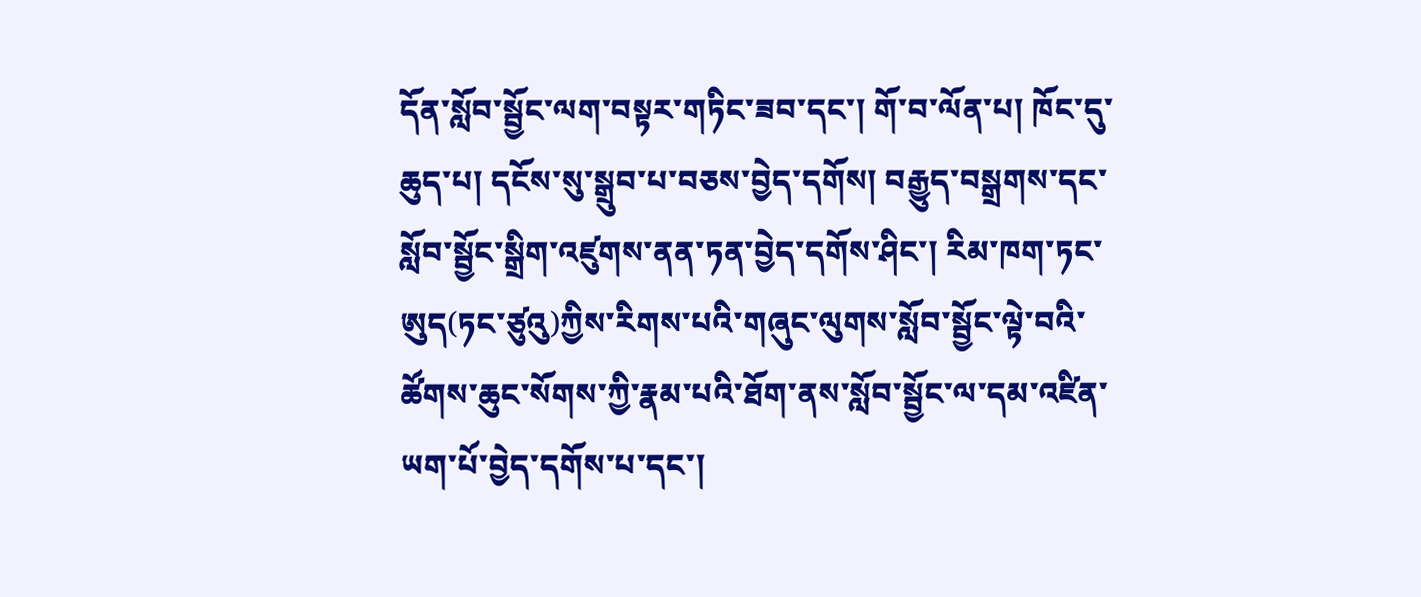དོན་སློབ་སྦྱོང་ལག་བསྟར་གཏིང་ཟབ་དང་། གོ་བ་ལོན་པ། ཁོང་དུ་ཆུད་པ། དངོས་སུ་སྒྲུབ་པ་བཅས་བྱེད་དགོས། བརྒྱུད་བསྒྲགས་དང་སློབ་སྦྱོང་སྒྲིག་འཛུགས་ནན་ཏན་བྱེད་དགོས་ཤིང་། རིམ་ཁག་ཏང་ཨུད(ཏང་ཙུའུ)ཀྱིས་རིགས་པའི་གཞུང་ལུགས་སློབ་སྦྱོང་ལྟེ་བའི་ཚོགས་ཆུང་སོགས་ཀྱི་རྣམ་པའི་ཐོག་ནས་སློབ་སྦྱོང་ལ་དམ་འཛིན་ཡག་པོ་བྱེད་དགོས་པ་དང་།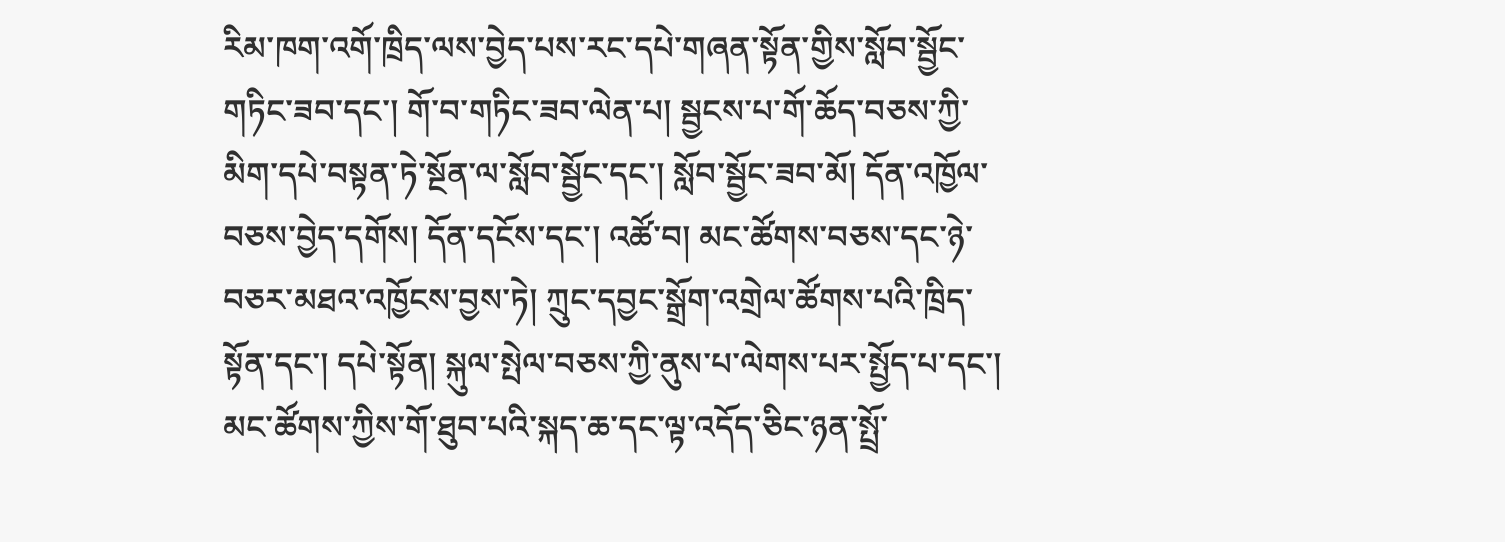རིམ་ཁག་འགོ་ཁྲིད་ལས་བྱེད་པས་རང་དཔེ་གཞན་སྟོན་གྱིས་སློབ་སྦྱོང་གཏིང་ཟབ་དང་། གོ་བ་གཏིང་ཟབ་ལེན་པ། སྦྱངས་པ་གོ་ཆོད་བཅས་ཀྱི་མིག་དཔེ་བསྟན་ཏེ་སྔོན་ལ་སློབ་སྦྱོང་དང་། སློབ་སྦྱོང་ཟབ་མོ། དོན་འཁྱོལ་བཅས་བྱེད་དགོས། དོན་དངོས་དང་། འཚོ་བ། མང་ཚོགས་བཅས་དང་ཉེ་བཅར་མཐའ་འཁྱོངས་བྱས་ཏེ། ཀྲུང་དབྱང་སྒྲོག་འགྲེལ་ཚོགས་པའི་ཁྲིད་སྟོན་དང་། དཔེ་སྟོན། སྐུལ་སྤེལ་བཅས་ཀྱི་ནུས་པ་ལེགས་པར་སྤྱོད་པ་དང་། མང་ཚོགས་ཀྱིས་གོ་ཐུབ་པའི་སྐད་ཆ་དང་ལྟ་འདོད་ཅིང་ཉན་སྤྲོ་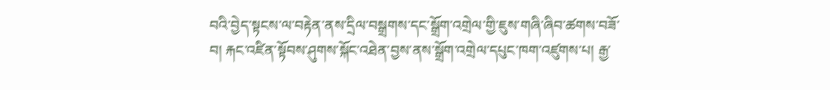བའི་བྱེད་སྟངས་ལ་བརྟེན་ནས་དྲིལ་བསྒྲགས་དང་སྒྲོག་འགྲེལ་གྱི་ཇུས་གཞི་ཞིབ་ཚགས་བཟོ་བ། རྐང་འཛིན་སྟོབས་ཤུགས་སྐོང་འཐེན་བྱས་ནས་སྒྲོག་འགྲེལ་དཔུང་ཁག་འཛུགས་པ། རྒྱ་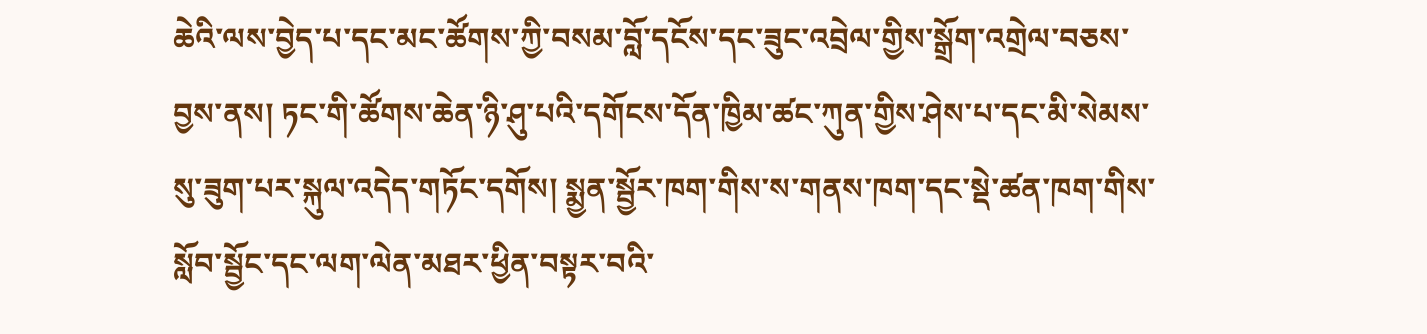ཆེའི་ལས་བྱེད་པ་དང་མང་ཚོགས་ཀྱི་བསམ་བློ་དངོས་དང་ཟུང་འབྲེལ་གྱིས་སྒྲོག་འགྲེལ་བཅས་བྱས་ནས། ཏང་གི་ཚོགས་ཆེན་ཉི་ཤུ་པའི་དགོངས་དོན་ཁྱིམ་ཚང་ཀུན་གྱིས་ཤེས་པ་དང་མི་སེམས་སུ་ཟུག་པར་སྐུལ་འདེད་གཏོང་དགོས། སྨྱན་སྦྱོར་ཁག་གིས་ས་གནས་ཁག་དང་སྡེ་ཚན་ཁག་གིས་སློབ་སྦྱོང་དང་ལག་ལེན་མཐར་ཕྱིན་བསྟར་བའི་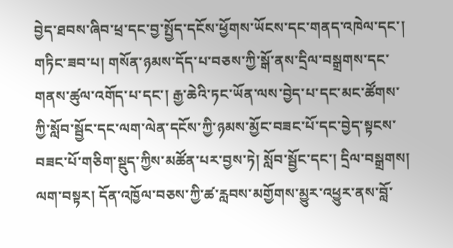བྱེད་ཐབས་ཞིབ་ཕྲ་དང་བྱ་སྤྱོད་དངོས་ཕྱོགས་ཡོངས་དང་གནད་འཁེལ་དང་། གཏིང་ཟབ་པ། གསོན་ཉམས་དོད་པ་བཅས་ཀྱི་སྒོ་ནས་དྲིལ་བསྒྲགས་དང་གནས་ཚུལ་འགོད་པ་དང་། རྒྱ་ཆེའི་ཏང་ཡོན་ལས་བྱེད་པ་དང་མང་ཚོགས་ཀྱི་སློབ་སྦྱོང་དང་ལག་ལེན་དངོས་ཀྱི་ཉམས་མྱོང་བཟང་པོ་དང་བྱེད་སྟངས་བཟང་པོ་གཅིག་སྡུད་ཀྱིས་མཚོན་པར་བྱས་ཏེ། སློབ་སྦྱོང་དང་། དྲིལ་བསྒྲགས། ལག་བསྟར། དོན་འཁྱོལ་བཅས་ཀྱི་ཚ་རླབས་མགྱོགས་མྱུར་འཕྱུར་ནས་བློ་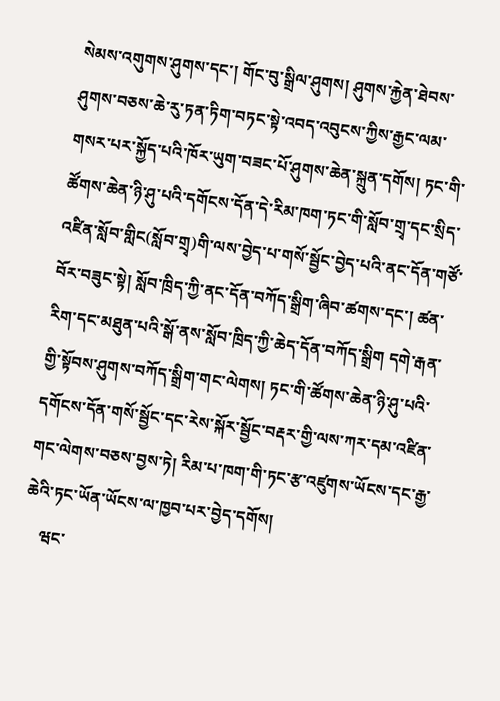སེམས་འགུགས་ཤུགས་དང་། གོང་བུ་སྒྲིལ་ཤུགས། ཤུགས་རྐྱེན་ཐེབས་ཤུགས་བཅས་ཆེ་རུ་ཏན་ཏིག་བཏང་སྟེ་འབད་འབུངས་ཀྱིས་རྒྱང་ལམ་གསར་པར་སྐྱོད་པའི་ཁོར་ཡུག་བཟང་པོ་ཤུགས་ཆེན་སྐྲུན་དགོས། ཏང་གི་ཚོགས་ཆེན་ཉི་ཤུ་པའི་དགོངས་དོན་དེ་རིམ་ཁག་ཏང་གི་སློབ་གྲྭ་དང་སྲིད་འཛིན་སློབ་གླིང(སློབ་གྲྭ)གི་ལས་བྱེད་པ་གསོ་སྦྱོང་བྱེད་པའི་ནང་དོན་གཙོ་བོར་བཟུང་སྟེ། སློབ་ཁྲིད་ཀྱི་ནང་དོན་བཀོད་སྒྲིག་ཞིབ་ཚགས་དང་། ཚན་རིག་དང་མཐུན་པའི་སྒོ་ནས་སློབ་ཁྲིད་ཀྱི་ཆེད་དོན་བཀོད་སྒྲིག དགེ་རྒན་གྱི་སྟོབས་ཤུགས་བཀོད་སྒྲིག་གང་ལེགས། ཏང་གི་ཚོགས་ཆེན་ཉི་ཤུ་པའི་དགོངས་དོན་གསོ་སྦྱོང་དང་རེས་སྐོར་སྦྱོང་བརྡར་གྱི་ལས་ཀར་དམ་འཛིན་གང་ལེགས་བཅས་བྱས་ཏེ། རིམ་པ་ཁག་གི་ཏང་རྩ་འཛུགས་ཡོངས་དང་རྒྱ་ཆེའི་ཏང་ཡོན་ཡོངས་ལ་ཁྱབ་པར་བྱེད་དགོས།
    ཝང་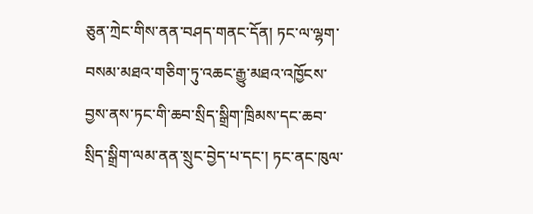ཅུན་ཀྲེང་གིས་ནན་བཤད་གནང་དོན། ཏང་ལ་ལྷག་བསམ་མཐའ་གཅིག་ཏུ་འཆང་རྒྱུ་མཐའ་འཁྱོངས་བྱས་ནས་ཏང་གི་ཆབ་སྲིད་སྒྲིག་ཁྲིམས་དང་ཆབ་སྲིད་སྒྲིག་ལམ་ནན་སྲུང་བྱེད་པ་དང་། ཏང་ནང་ཁུལ་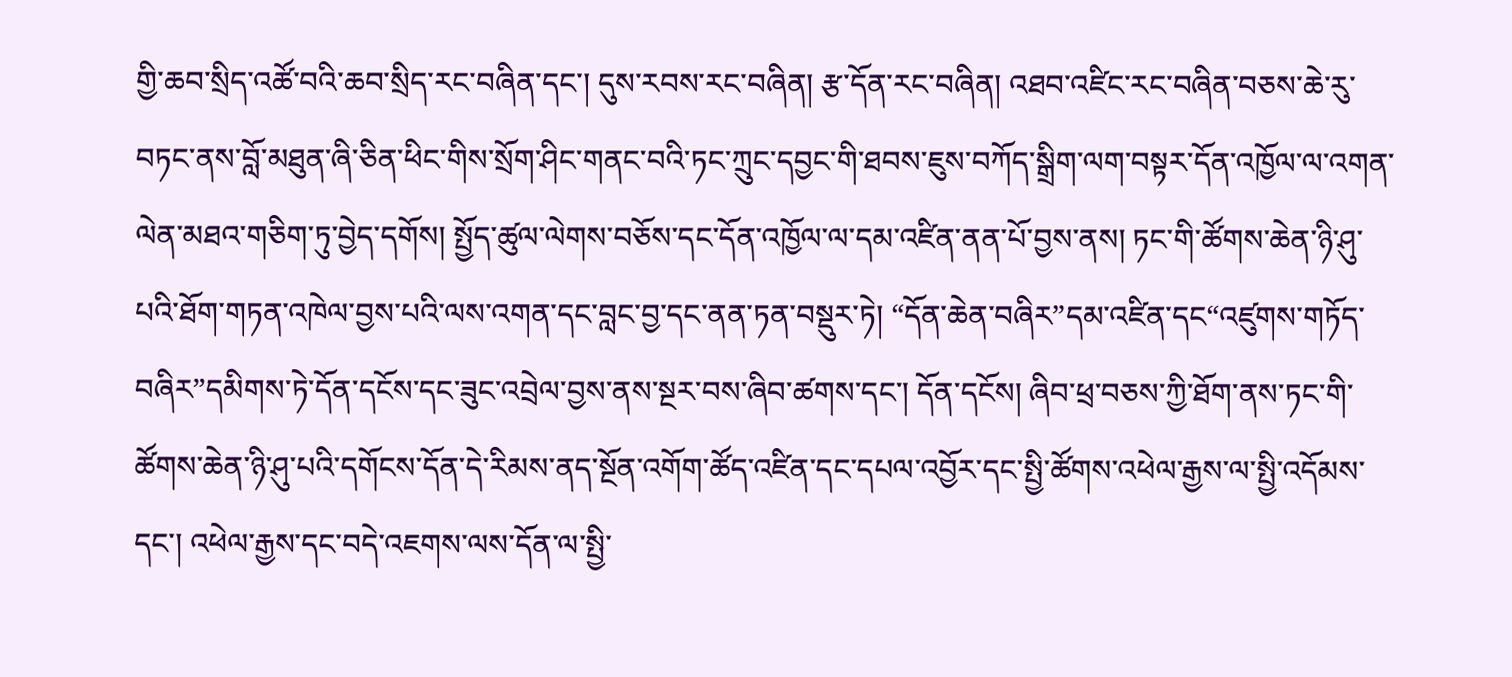གྱི་ཆབ་སྲིད་འཚོ་བའི་ཆབ་སྲིད་རང་བཞིན་དང་། དུས་རབས་རང་བཞིན། རྩ་དོན་རང་བཞིན། འཐབ་འཛིང་རང་བཞིན་བཅས་ཆེ་རུ་བཏང་ནས་བློ་མཐུན་ཞི་ཅིན་ཕིང་གིས་སྲོག་ཤིང་གནང་བའི་ཏང་ཀྲུང་དབྱང་གི་ཐབས་ཇུས་བཀོད་སྒྲིག་ལག་བསྟར་དོན་འཁྱོལ་ལ་འགན་ལེན་མཐའ་གཅིག་ཏུ་བྱེད་དགོས། སྤྱོད་ཚུལ་ལེགས་བཅོས་དང་དོན་འཁྱོལ་ལ་དམ་འཛིན་ནན་པོ་བྱས་ནས། ཏང་གི་ཚོགས་ཆེན་ཉི་ཤུ་པའི་ཐོག་གཏན་འཁེལ་བྱས་པའི་ལས་འགན་དང་བླང་བྱ་དང་ནན་ཏན་བསྡུར་ཏེ། “དོན་ཆེན་བཞིར”དམ་འཛིན་དང“འཛུགས་གཏོད་བཞིར”དམིགས་ཏེ་དོན་དངོས་དང་ཟུང་འབྲེལ་བྱས་ནས་སྔར་བས་ཞིབ་ཚགས་དང་། དོན་དངོས། ཞིབ་ཕྲ་བཅས་ཀྱི་ཐོག་ནས་ཏང་གི་ཚོགས་ཆེན་ཉི་ཤུ་པའི་དགོངས་དོན་དེ་རིམས་ནད་སྔོན་འགོག་ཚོད་འཛིན་དང་དཔལ་འབྱོར་དང་སྤྱི་ཚོགས་འཕེལ་རྒྱས་ལ་སྤྱི་འདོམས་དང་། འཕེལ་རྒྱས་དང་བདེ་འཇགས་ལས་དོན་ལ་སྤྱི་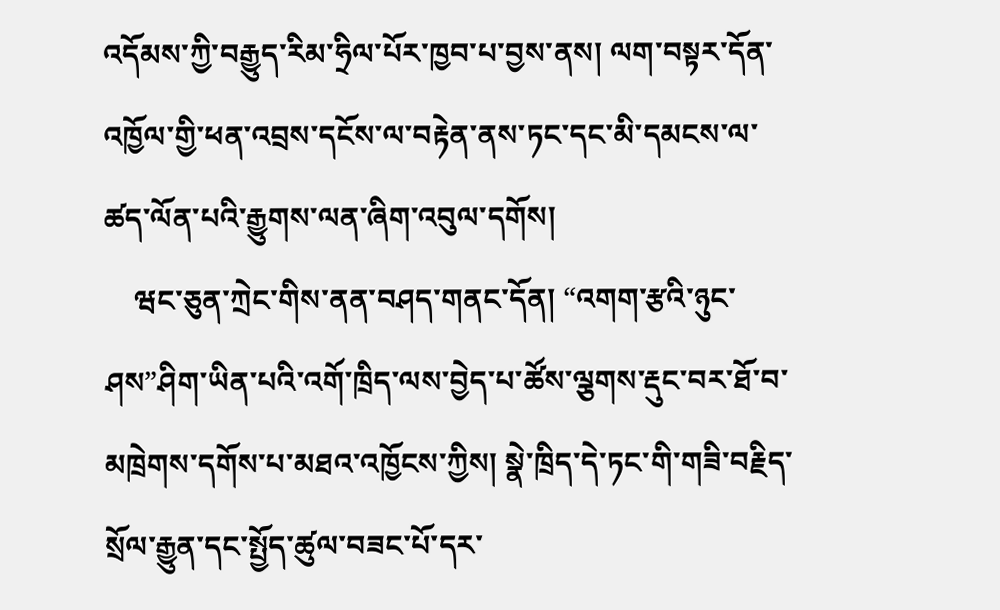འདོམས་ཀྱི་བརྒྱུད་རིམ་ཧྲིལ་པོར་ཁྱབ་པ་བྱས་ནས། ལག་བསྟར་དོན་འཁྱོལ་གྱི་ཕན་འབྲས་དངོས་ལ་བརྟེན་ནས་ཏང་དང་མི་དམངས་ལ་ཚད་ལོན་པའི་རྒྱུགས་ལན་ཞིག་འབུལ་དགོས།
    ཝང་ཅུན་ཀྲེང་གིས་ནན་བཤད་གནང་དོན། “འགག་རྩའི་ཉུང་ཤས”ཤིག་ཡིན་པའི་འགོ་ཁྲིད་ལས་བྱེད་པ་ཚོས་ལྕགས་རྡུང་བར་ཐོ་བ་མཁྲེགས་དགོས་པ་མཐའ་འཁྱོངས་ཀྱིས། སྣེ་ཁྲིད་དེ་ཏང་གི་གཟི་བརྗིད་སྲོལ་རྒྱུན་དང་སྤྱོད་ཚུལ་བཟང་པོ་དར་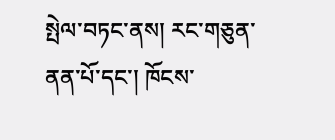སྤེལ་བཏང་ནས། རང་གཅུན་ནན་པོ་དང་། ཁོངས་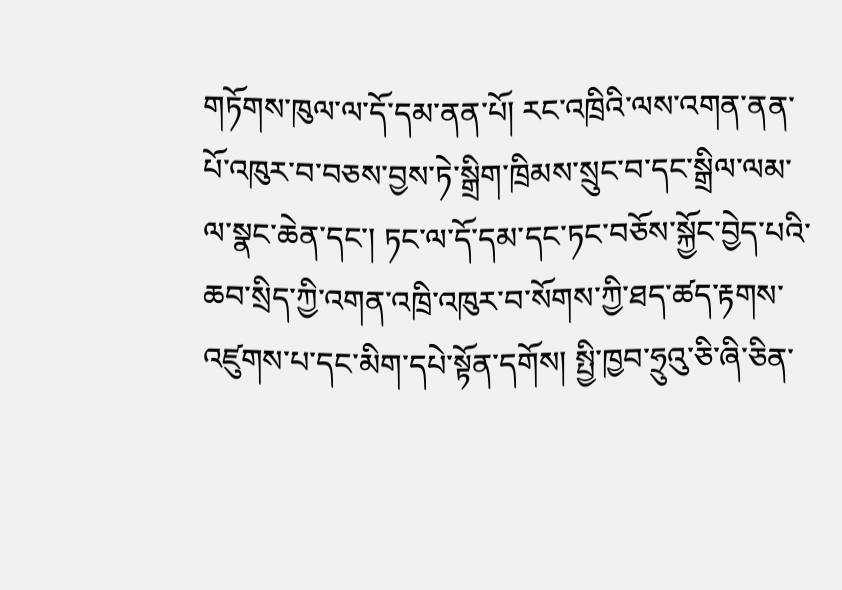གཏོགས་ཁུལ་ལ་དོ་དམ་ནན་པོ། རང་འཁྲིའི་ལས་འགན་ནན་པོ་འཁུར་བ་བཅས་བྱས་ཏེ་སྒྲིག་ཁྲིམས་སྲུང་བ་དང་སྒྲིལ་ལམ་ལ་སྣང་ཆེན་དང་། ཏང་ལ་དོ་དམ་དང་ཏང་བཅོས་སྐྱོང་བྱེད་པའི་ཆབ་སྲིད་ཀྱི་འགན་འཁྲི་འཁུར་བ་སོགས་ཀྱི་ཐད་ཚད་རྟགས་འཛུགས་པ་དང་མིག་དཔེ་སྟོན་དགོས། སྤྱི་ཁྱབ་ཧྲུའུ་ཅི་ཞི་ཅིན་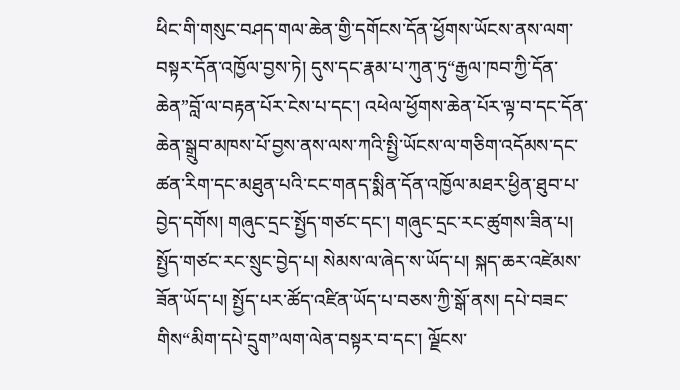ཕིང་གི་གསུང་བཤད་གལ་ཆེན་གྱི་དགོངས་དོན་ཕྱོགས་ཡོངས་ནས་ལག་བསྟར་དོན་འཁྱོལ་བྱས་ཏེ། དུས་དང་རྣམ་པ་ཀུན་ཏུ“རྒྱལ་ཁབ་ཀྱི་དོན་ཆེན”བློ་ལ་བརྟན་པོར་ངེས་པ་དང་། འཕེལ་ཕྱོགས་ཆེན་པོར་ལྟ་བ་དང་དོན་ཆེན་སྒྲུབ་མཁས་པོ་བྱས་ནས་ལས་ཀའི་སྤྱི་ཡོངས་ལ་གཅིག་འདོམས་དང་ཚན་རིག་དང་མཐུན་པའི་ངང་གནད་སྨིན་དོན་འཁྱོལ་མཐར་ཕྱིན་ཐུབ་པ་བྱེད་དགོས། གཞུང་དྲང་སྤྱོད་གཙང་དང་། གཞུང་དྲང་རང་ཚུགས་ཟིན་པ། སྤྱོད་གཙང་རང་སྲུང་བྱེད་པ། སེམས་ལ་ཞེད་ས་ཡོད་པ། སྐད་ཆར་འཛེམས་ཟོན་ཡོད་པ། སྤྱོད་པར་ཚོད་འཛིན་ཡོད་པ་བཅས་ཀྱི་སྒོ་ནས། དཔེ་བཟང་གིས“མིག་དཔེ་དྲུག”ལག་ལེན་བསྟར་བ་དང་། ལྗོངས་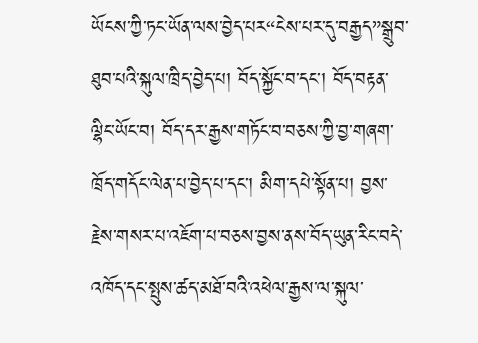ཡོངས་ཀྱི་ཏང་ཡོན་ལས་བྱེད་པར“ངེས་པར་དུ་བརྒྱད”སྒྲུབ་ཐུབ་པའི་སྐུལ་ཁྲིད་བྱེད་པ། བོད་སྐྱོང་བ་དང་། བོད་བརྟན་ལྷིང་ཡོང་བ། བོད་དར་རྒྱས་གཏོང་བ་བཅས་ཀྱི་བྱ་གཞག་ཁྲོད་གདོང་ལེན་པ་བྱེད་པ་དང་། མིག་དཔེ་སྟོན་པ། བྱས་རྗེས་གསར་པ་འཇོག་པ་བཅས་བྱས་ནས་བོད་ཡུན་རིང་བདེ་འཁོད་དང་སྤུས་ཚད་མཐོ་བའི་འཕེལ་རྒྱས་ལ་སྐུལ་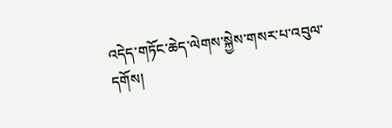འདེད་གཏོང་ཆེད་ལེགས་སྐྱེས་གསར་པ་འབུལ་དགོས།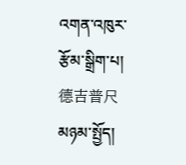འགན་འཁུར་རྩོམ་སྒྲིག་པ། 德吉普尺
མཉམ་སྤྱོད།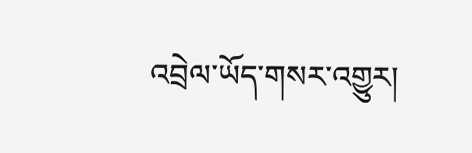འབྲེལ་ཡོད་གསར་འགྱུར།